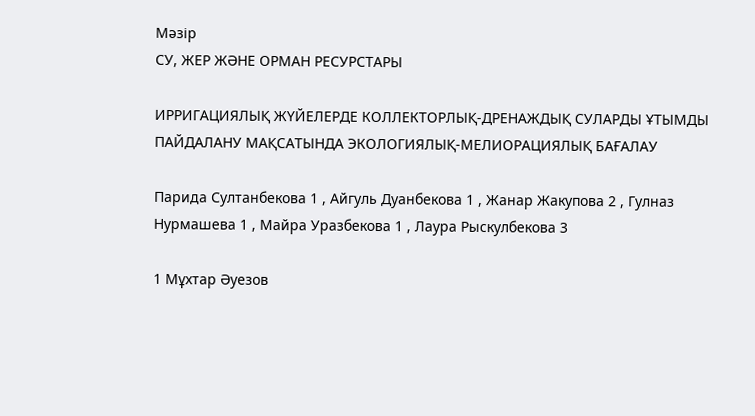Мәзір
СУ, ЖЕР ЖӘНЕ ОРМАН РЕСУРСТАРЫ

ИРРИГАЦИЯЛЫҚ ЖҮЙЕЛЕРДЕ КОЛЛЕКТОРЛЫҚ-ДРЕНАЖДЫҚ СУЛАРДЫ ҰТЫМДЫ ПАЙДАЛАНУ МАҚСАТЫНДА ЭКОЛОГИЯЛЫҚ-МЕЛИОРАЦИЯЛЫҚ БАҒАЛАУ

Парида Султанбекова 1 , Айгуль Дуанбекова 1 , Жанар Жакупова 2 , Гулназ Нурмашева 1 , Майра Уразбекова 1 , Лаура Рыскулбекова 3

1 Мұхтар Әуезов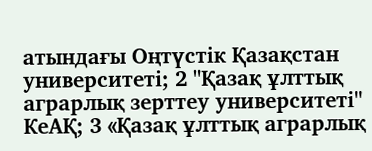атындағы Оңтүстік Қазақстан университеті; 2 "Қазақ ұлттық аграрлық зерттеу университеті" КеАҚ; 3 «Қазақ ұлттық аграрлық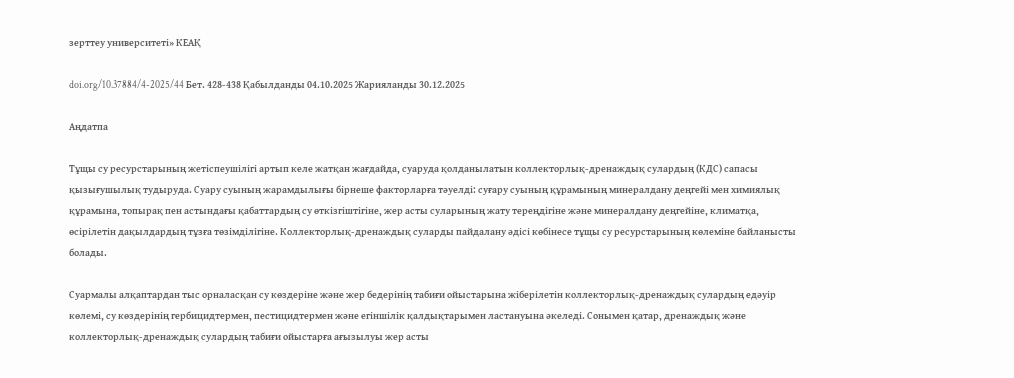зерттеу университеті» КЕАҚ

doi.org/10.37884/4-2025/44 Бет. 428-438 Қабылданды 04.10.2025 Жарияланды 30.12.2025

Аңдатпа

Тұщы су ресурстарының жетіспеушілігі артып келе жатқан жағдайда, суаруда қолданылатын коллекторлық-дренаждық сулардың (КДС) сапасы қызығушылық тудыруда. Суару суының жарамдылығы бірнеше факторларға тәуелді: суғару суының құрамының минералдану деңгейі мен химиялық құрамына, топырақ пен астындағы қабаттардың су өткізгіштігіне, жер асты суларының жату тереңдігіне және минералдану деңгейіне, климатқа, өсірілетін дақылдардың тұзға төзімділігіне. Коллекторлық-дренаждық суларды пайдалану әдісі көбінесе тұщы су ресурстарының көлеміне байланысты болады.

Суармалы алқаптардан тыс орналасқан су көздеріне және жер бедерінің табиғи ойыстарына жіберілетін коллекторлық-дренаждық сулардың едәуір көлемі, су көздерінің гербицидтермен, пестицидтермен және егіншілік қалдықтарымен ластануына әкеледі. Сонымен қатар, дренаждық және коллекторлық-дренаждық сулардың табиғи ойыстарға ағызылуы жер асты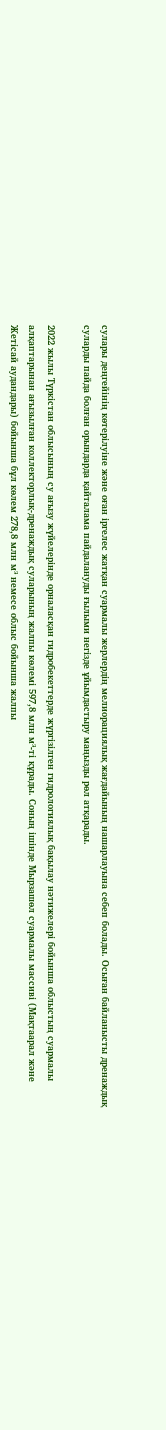сулары деңгейінің көтерілуіне және оған іргелес жатқан суармалы жерлердің мелиорациялық жағдайының нашарлауына себеп болады. Осыған байланысты дренаждық суларды пайда болған орындарда қайталама пайдалануды ғылыми негізде ұйымдастыру маңызды рөл атқарады.

2022 жылы Түркістан облысының су ағызу жүйелерінде орналасқан гидробекеттерде жүргізілген гидрологиялық бақылау нәтижелері бойынша облыстың суармалы алқаптарынан ағызылған коллекторлық-дренаждық суларының жалпы көлемі 597,8 млн м³-ті құрады. Соның ішінде Мырзашөл суармалы массиві (Мақтаарал және Жетісай аудандары) бойынша бұл көлем 278,8 млн м³ немесе облыс бойынша жалпы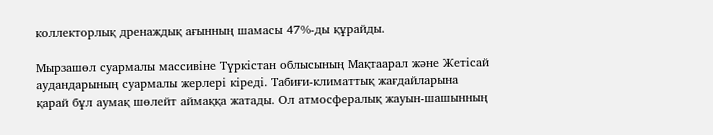коллекторлық дренаждық ағынның шамасы 47%-ды құрайды.

Мырзашөл суармалы массивіне Түркістан облысының Мақтаарал және Жетісай аудандарының суармалы жерлері кіреді. Табиғи-климаттық жағдайларына қарай бұл аумақ шөлейт аймаққа жатады. Ол атмосфералық жауын-шашынның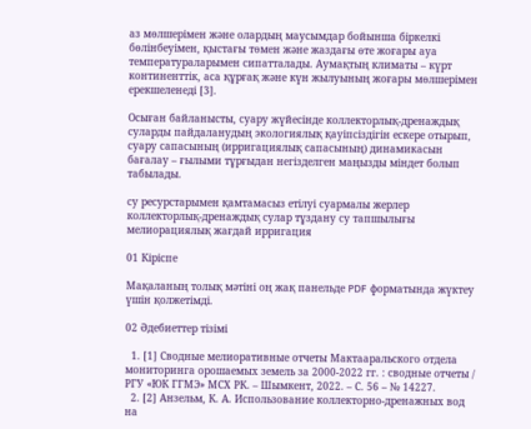аз мөлшерімен және олардың маусымдар бойынша біркелкі бөлінбеуімен, қыстағы төмен және жаздағы өте жоғары ауа температураларымен сипатталады. Аумақтың климаты – күрт континенттік, аса құрғақ және күн жылуының жоғары мөлшерімен ерекшеленеді [3].

Осыған байланысты, суару жүйесінде коллекторлық-дренаждық суларды пайдаланудың экологиялық қауіпсіздігін ескере отырып, суару сапасының (ирригациялық сапасының) динамикасын бағалау – ғылыми тұрғыдан негізделген маңызды міндет болып табылады.

су ресурстарымен қамтамасыз етілуі суармалы жерлер коллекторлық-дренаждық сулар тұздану су тапшылығы мелиорациялық жағдай ирригация

01 Кіріспе

Мақаланың толық мәтіні оң жақ панельде PDF форматында жүктеу үшін қолжетімді.

02 Әдебиеттер тізімі

  1. [1] Сводные мелиоративные отчеты Мактааральского отдела мониторинга орошаемых земель за 2000-2022 гг. : сводные отчеты / РГУ «ЮК ГГМЭ» МСХ РК. – Шымкент, 2022. – С. 56 – № 14227.
  2. [2] Анзельм, К. А. Использование коллекторно-дренажных вод на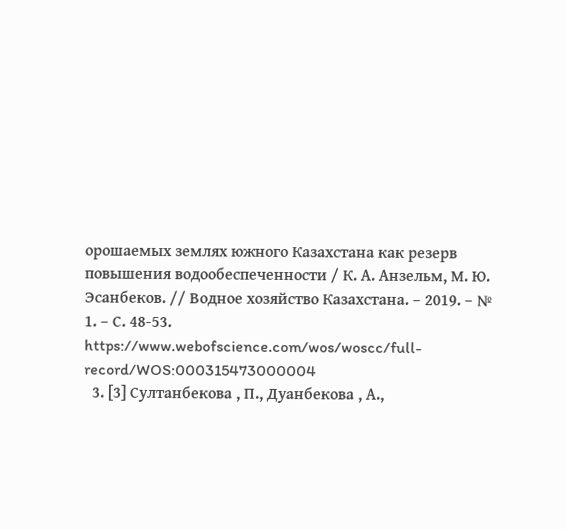орошаемых землях южного Казахстана как резерв повышения водообеспеченности / К. А. Анзельм, М. Ю. Эсанбеков. // Водное хозяйство Казахстана. – 2019. – № 1. – С. 48-53. https://www.webofscience.com/wos/woscc/full-record/WOS:000315473000004
  3. [3] Султанбекова , П., Дуанбекова , А.,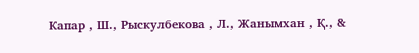Капар , Ш., Рыскулбекова , Л., Жанымхан , Қ., &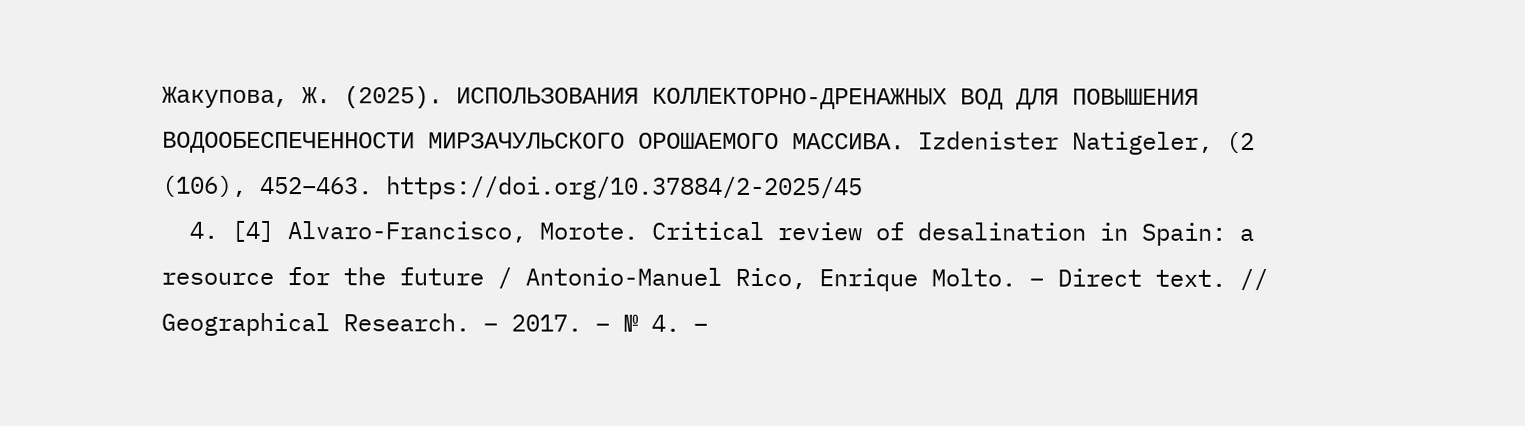Жакупова, Ж. (2025). ИСПОЛЬЗОВАНИЯ КОЛЛЕКТОРНО-ДРЕНАЖНЫХ ВОД ДЛЯ ПОВЫШЕНИЯ ВОДООБЕСПЕЧЕННОСТИ МИРЗАЧУЛЬСКОГО ОРОШАЕМОГО МАССИВА. Izdenister Natigeler, (2 (106), 452–463. https://doi.org/10.37884/2-2025/45
  4. [4] Alvaro-Francisco, Morote. Critical review of desalination in Spain: a resource for the future / Antonio-Manuel Rico, Enrique Molto. – Direct text. // Geographical Research. – 2017. – № 4. –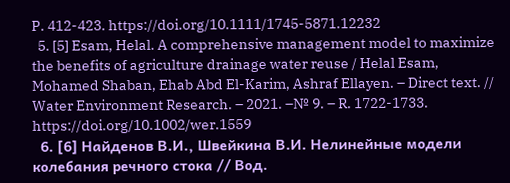P. 412-423. https://doi.org/10.1111/1745-5871.12232
  5. [5] Esam, Helal. A comprehensive management model to maximize the benefits of agriculture drainage water reuse / Helal Esam, Mohamed Shaban, Ehab Abd El-Karim, Ashraf Ellayen. – Direct text. // Water Environment Research. – 2021. –№ 9. – R. 1722-1733. https://doi.org/10.1002/wer.1559
  6. [6] Найденов В.И., Швейкина В.И. Нелинейные модели колебания речного стока // Вод.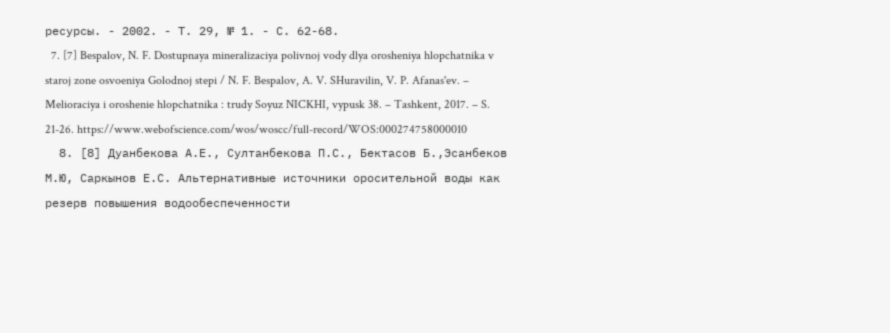ресурсы. - 2002. - Т. 29, № 1. - С. 62-68.
  7. [7] Bespalov, N. F. Dostupnaya mineralizaciya polivnoj vody dlya orosheniya hlopchatnika v staroj zone osvoeniya Golodnoj stepi / N. F. Bespalov, A. V. SHuravilin, V. P. Afanas'ev. – Melioraciya i oroshenie hlopchatnika : trudy Soyuz NICKHI, vypusk 38. – Tashkent, 2017. – S. 21-26. https://www.webofscience.com/wos/woscc/full-record/WOS:000274758000010
  8. [8] Дуанбекова А.Е., Султанбекова П.С., Бектасов Б.,Эсанбеков М.Ю, Саркынов Е.С. Альтернативные источники оросительной воды как резерв повышения водообеспеченности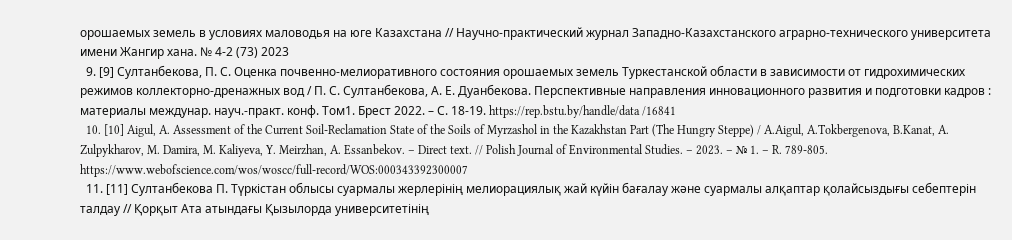орошаемых земель в условиях маловодья на юге Казахстана // Научнo-практический журнал Западно-Казахстанского аграрно-технического университета имени Жангир хана. № 4-2 (73) 2023
  9. [9] Султанбекова, П. С. Оценка почвенно-мелиоративного состояния орошаемых земель Туркестанской области в зависимости от гидрохимических режимов коллекторно-дренажных вод / П. С. Султанбекова, А. Е. Дуанбекова. Перспективные направления инновационного развития и подготовки кадров : материалы междунар. науч.-практ. конф. Том1. Брест 2022. – С. 18-19. https://rep.bstu.by/handle/data /16841
  10. [10] Aigul, A. Assessment of the Current Soil-Reclamation State of the Soils of Myrzashol in the Kazakhstan Part (The Hungry Steppe) / A.Aigul, A.Tokbergenova, B.Kanat, A. Zulpykharov, M. Damira, M. Kaliyeva, Y. Meirzhan, A. Essanbekov. – Direct text. // Polish Journal of Environmental Studies. – 2023. – № 1. – R. 789-805. https://www.webofscience.com/wos/woscc/full-record/WOS:000343392300007
  11. [11] Султанбекова П. Түркістан облысы суармалы жерлерінің мелиорациялық жай күйін бағалау және суармалы алқаптар қолайсыздығы себептерін талдау // Қорқыт Ата атындағы Қызылорда университетінің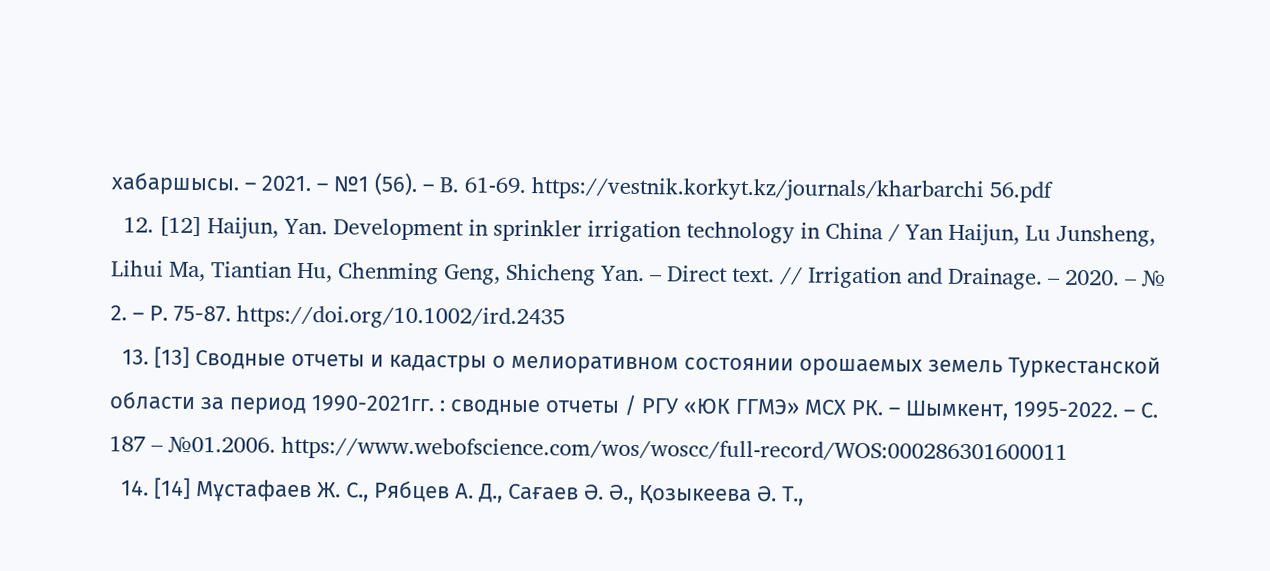хабаршысы. – 2021. – №1 (56). – B. 61-69. https://vestnik.korkyt.kz/journals/kharbarchi 56.pdf
  12. [12] Haijun, Yan. Development in sprinkler irrigation technology in China / Yan Haijun, Lu Junsheng, Lihui Ma, Tiantian Hu, Chenming Geng, Shicheng Yan. – Direct text. // Irrigation and Drainage. – 2020. – № 2. – Р. 75-87. https://doi.org/10.1002/ird.2435
  13. [13] Сводные отчеты и кадастры о мелиоративном состоянии орошаемых земель Туркестанской области за период 1990-2021гг. : сводные отчеты / РГУ «ЮК ГГМЭ» МСХ РК. – Шымкент, 1995-2022. – С. 187 – №01.2006. https://www.webofscience.com/wos/woscc/full-record/WOS:000286301600011
  14. [14] Мұстафаев Ж. С., Рябцев А. Д., Сағаев Ә. Ә., Қозыкеева Ә. Т.,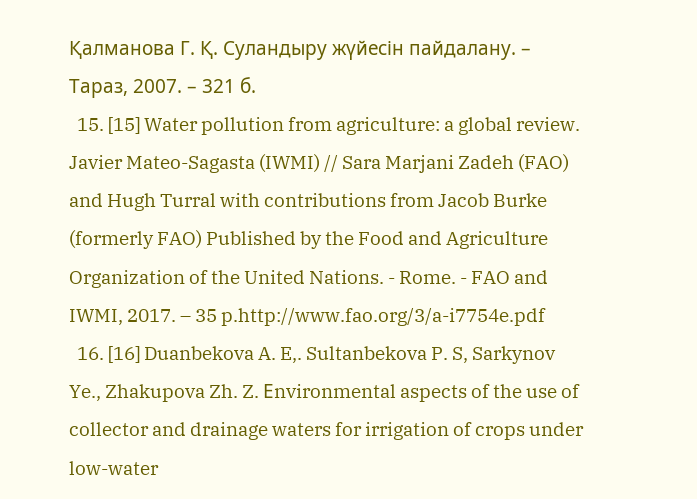Қалманова Г. Қ. Суландыру жүйесін пайдалану. – Тараз, 2007. – 321 б.
  15. [15] Water pollution from agriculture: a global review. Javier Mateo-Sagasta (IWMI) // Sara Marjani Zadeh (FAO) and Hugh Turral with contributions from Jacob Burke (formerly FAO) Published by the Food and Agriculture Organization of the United Nations. - Rome. - FAO and IWMI, 2017. – 35 p.http://www.fao.org/3/a-i7754e.pdf
  16. [16] Duanbekova A. E,. Sultanbekova P. S, Sarkynov Ye., Zhakupova Zh. Z. Еnvironmental aspects of the use of collector and drainage waters for irrigation of crops under low-water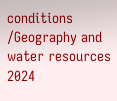conditions /Geography and water resources 2024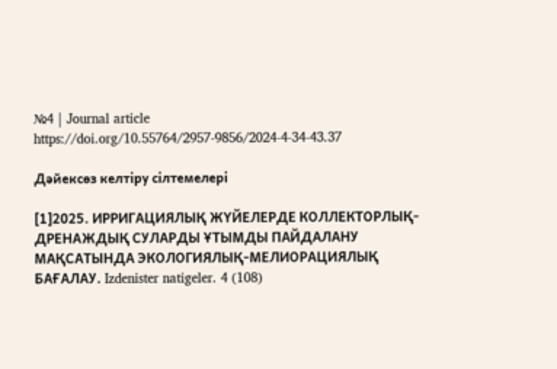№4 | Journal article https://doi.org/10.55764/2957-9856/2024-4-34-43.37

Дәйексөз келтіру сілтемелері

[1]2025. ИРРИГАЦИЯЛЫҚ ЖҮЙЕЛЕРДЕ КОЛЛЕКТОРЛЫҚ-ДРЕНАЖДЫҚ СУЛАРДЫ ҰТЫМДЫ ПАЙДАЛАНУ МАҚСАТЫНДА ЭКОЛОГИЯЛЫҚ-МЕЛИОРАЦИЯЛЫҚ БАҒАЛАУ. Izdenister natigeler. 4 (108)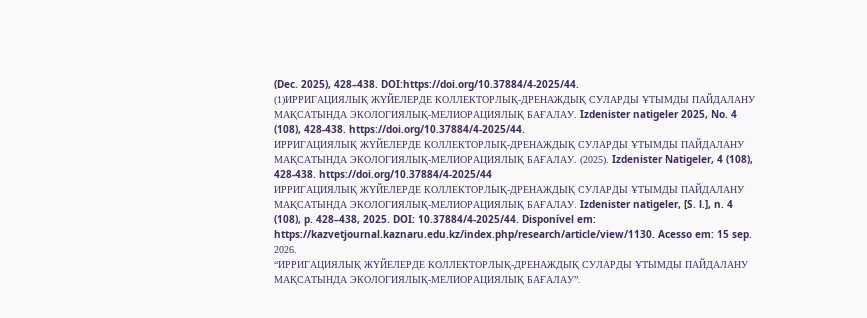(Dec. 2025), 428–438. DOI:https://doi.org/10.37884/4-2025/44.
(1)ИРРИГАЦИЯЛЫҚ ЖҮЙЕЛЕРДЕ КОЛЛЕКТОРЛЫҚ-ДРЕНАЖДЫҚ СУЛАРДЫ ҰТЫМДЫ ПАЙДАЛАНУ МАҚСАТЫНДА ЭКОЛОГИЯЛЫҚ-МЕЛИОРАЦИЯЛЫҚ БАҒАЛАУ. Izdenister natigeler 2025, No. 4 (108), 428-438. https://doi.org/10.37884/4-2025/44.
ИРРИГАЦИЯЛЫҚ ЖҮЙЕЛЕРДЕ КОЛЛЕКТОРЛЫҚ-ДРЕНАЖДЫҚ СУЛАРДЫ ҰТЫМДЫ ПАЙДАЛАНУ МАҚСАТЫНДА ЭКОЛОГИЯЛЫҚ-МЕЛИОРАЦИЯЛЫҚ БАҒАЛАУ. (2025). Izdenister Natigeler, 4 (108), 428-438. https://doi.org/10.37884/4-2025/44
ИРРИГАЦИЯЛЫҚ ЖҮЙЕЛЕРДЕ КОЛЛЕКТОРЛЫҚ-ДРЕНАЖДЫҚ СУЛАРДЫ ҰТЫМДЫ ПАЙДАЛАНУ МАҚСАТЫНДА ЭКОЛОГИЯЛЫҚ-МЕЛИОРАЦИЯЛЫҚ БАҒАЛАУ. Izdenister natigeler, [S. l.], n. 4 (108), p. 428–438, 2025. DOI: 10.37884/4-2025/44. Disponível em: https://kazvetjournal.kaznaru.edu.kz/index.php/research/article/view/1130. Acesso em: 15 sep. 2026.
“ИРРИГАЦИЯЛЫҚ ЖҮЙЕЛЕРДЕ КОЛЛЕКТОРЛЫҚ-ДРЕНАЖДЫҚ СУЛАРДЫ ҰТЫМДЫ ПАЙДАЛАНУ МАҚСАТЫНДА ЭКОЛОГИЯЛЫҚ-МЕЛИОРАЦИЯЛЫҚ БАҒАЛАУ”.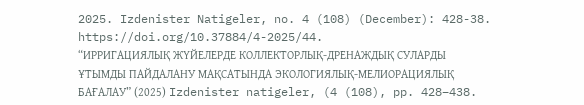2025. Izdenister Natigeler, no. 4 (108) (December): 428-38. https://doi.org/10.37884/4-2025/44.
“ИРРИГАЦИЯЛЫҚ ЖҮЙЕЛЕРДЕ КОЛЛЕКТОРЛЫҚ-ДРЕНАЖДЫҚ СУЛАРДЫ ҰТЫМДЫ ПАЙДАЛАНУ МАҚСАТЫНДА ЭКОЛОГИЯЛЫҚ-МЕЛИОРАЦИЯЛЫҚ БАҒАЛАУ” (2025) Izdenister natigeler, (4 (108), pp. 428–438.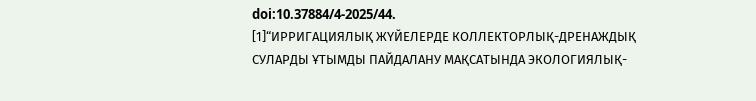doi:10.37884/4-2025/44.
[1]“ИРРИГАЦИЯЛЫҚ ЖҮЙЕЛЕРДЕ КОЛЛЕКТОРЛЫҚ-ДРЕНАЖДЫҚ СУЛАРДЫ ҰТЫМДЫ ПАЙДАЛАНУ МАҚСАТЫНДА ЭКОЛОГИЯЛЫҚ-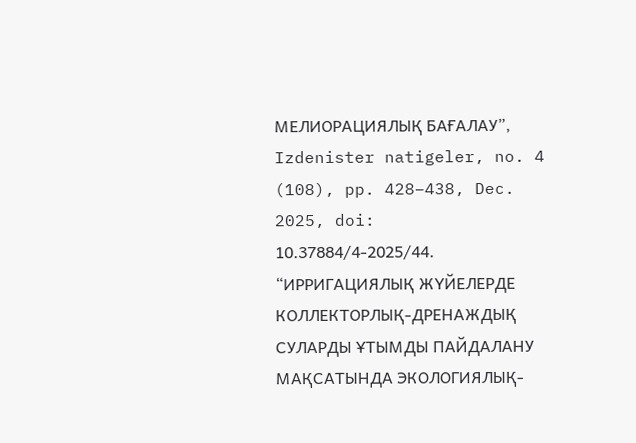МЕЛИОРАЦИЯЛЫҚ БАҒАЛАУ”, Izdenister natigeler, no. 4 (108), pp. 428–438, Dec. 2025, doi: 10.37884/4-2025/44.
“ИРРИГАЦИЯЛЫҚ ЖҮЙЕЛЕРДЕ КОЛЛЕКТОРЛЫҚ-ДРЕНАЖДЫҚ СУЛАРДЫ ҰТЫМДЫ ПАЙДАЛАНУ МАҚСАТЫНДА ЭКОЛОГИЯЛЫҚ-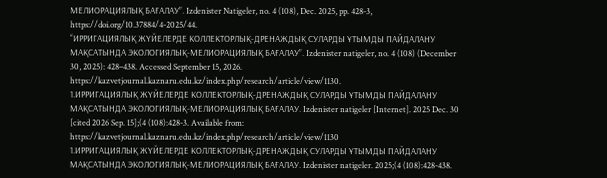МЕЛИОРАЦИЯЛЫҚ БАҒАЛАУ”. Izdenister Natigeler, no. 4 (108), Dec. 2025, pp. 428-3, https://doi.org/10.37884/4-2025/44.
“ИРРИГАЦИЯЛЫҚ ЖҮЙЕЛЕРДЕ КОЛЛЕКТОРЛЫҚ-ДРЕНАЖДЫҚ СУЛАРДЫ ҰТЫМДЫ ПАЙДАЛАНУ МАҚСАТЫНДА ЭКОЛОГИЯЛЫҚ-МЕЛИОРАЦИЯЛЫҚ БАҒАЛАУ”. Izdenister natigeler, no. 4 (108) (December 30, 2025): 428–438. Accessed September 15, 2026. https://kazvetjournal.kaznaru.edu.kz/index.php/research/article/view/1130.
1.ИРРИГАЦИЯЛЫҚ ЖҮЙЕЛЕРДЕ КОЛЛЕКТОРЛЫҚ-ДРЕНАЖДЫҚ СУЛАРДЫ ҰТЫМДЫ ПАЙДАЛАНУ МАҚСАТЫНДА ЭКОЛОГИЯЛЫҚ-МЕЛИОРАЦИЯЛЫҚ БАҒАЛАУ. Izdenister natigeler [Internet]. 2025 Dec. 30 [cited 2026 Sep. 15];(4 (108):428-3. Available from: https://kazvetjournal.kaznaru.edu.kz/index.php/research/article/view/1130
1.ИРРИГАЦИЯЛЫҚ ЖҮЙЕЛЕРДЕ КОЛЛЕКТОРЛЫҚ-ДРЕНАЖДЫҚ СУЛАРДЫ ҰТЫМДЫ ПАЙДАЛАНУ МАҚСАТЫНДА ЭКОЛОГИЯЛЫҚ-МЕЛИОРАЦИЯЛЫҚ БАҒАЛАУ. Izdenister natigeler. 2025;(4 (108):428-438.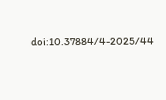doi:10.37884/4-2025/44